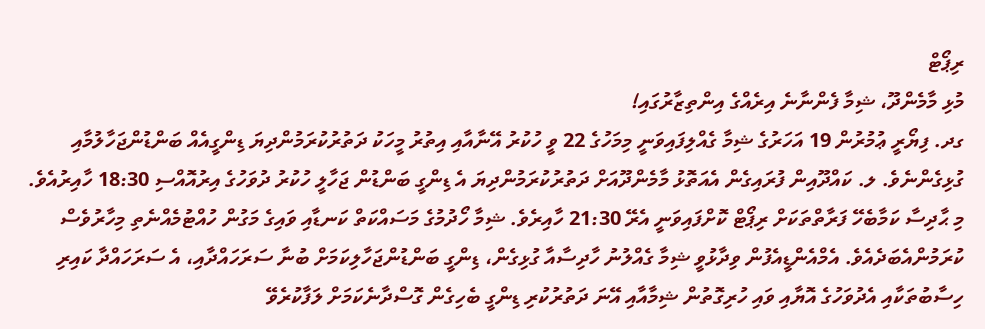ރިޕޯޓް
މުޅި މާމެންދޫ، ޝިމާ ފެންނާނެ އިރެއްގެ އިންތިޒާރުގައި!
ގދ. ފިޔޯރީ ޢުމުރުން 19 އަހަރުގެ ޝިމާ ގެއްލިފައިވަނީ މިމަހުގެ 22 ވީ ހުކުރު އޭނާއާއި އިތުރު މީހަކު ދަތުރުކުރަމުންދިޔަ ޑިންގީއެއް ބަންޑުންޖަހާލުމާއި ގުޅިގެންނެވެ. ލ. ކައްދޫއިން ފުރައިގެން އެއަތޮޅު މާމެންދޫއަށް ދަތުރުކުރަމުންދިޔަ އެ ޑިންގީ ބަންޑުން ޖަހާލީ ހުކުރު ދުވަހުގެ އިރުއޮއްސި 18:30 ހާއިރުއެވެ. މި ޙާދިސާ ކަމާބެހޭ ފަރާތްތަކަށް ރިޕޯޓް ކޮށްފައިވަނީ އެރޭ 21:30 ހާއިރެވެ. ޝިމާ ހޯދުމުގެ މަސައްކަތް ކަނޑާއި ވައިގެ މަގުން ހުއްޓުމެއްނެތި މިހާރުވެސް ކުރަމުންއެބަދެއެވެ. އެމްއެންޑީއެފުން ވިދާޅުވީ ޝިމާ ގެއްލުނު ހާދިސާއާ ގުޅިގެން، ޑިންގީ ބަންޑުންޖަހާލިކަމަށް ބުނާ ސަރަހައްދާއި، އެ ސަރަހައްދާ ކައިރި ހިސާބުތަކާއި އެދުވަހުގެ އޮޔާއި ވައި ހުރިގޮތުން ޝިމާއާއި އޭނަ ދަތުރުކުރި ޑިންގީ ބެހިގެން ގޮސްދާނެކަމަށް ލަފާކުރެވޭ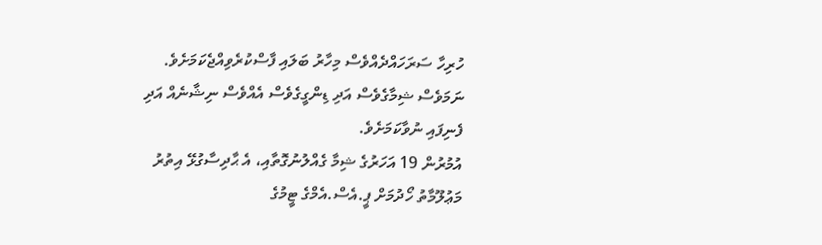ހުރިހާ ސަރަހައްދެއްވެސް މިހާރު ބަލައި ފާސްކުރެވިއްޖެކަމަށެވެ. ނަމަވެސް ޝިމާގެވެސް އަދި ޑިންގީގެވެސް އެއްވެސް ނިޝާނެއް އަދި ފެނިފައި ނުވާކަމަށެވެ.
އުމުރުން 19 އަހަރުގެ ޝިމާ ގެއްލުނުގޮތާއި، އެ ޙާދިސާގުޅޭ އިތުރު މަޢުލޫމާތު ހޯދުމަށް ޕީ.އެސް.އެމްގެ ޓީމުގެ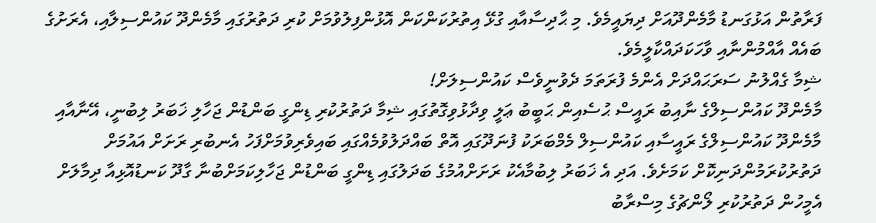ފަރާތުން އަޅުގަނޑު މާމެންދޫއަށް ދިޔައީމެވެ. މި ޙާދިސާއާއި ގުޅޭ އިތުރުކަންކަން އޮޅުންފިލުވުމަށް ކުރި ދަތުރުގައި މާމެންދޫ ކައުންސިލާއި، އެރަށުގެ ބައެއް އާއްމުންނާއި ވާހަކަދައްކާލީމެވެ.
ޝިމާ ގެއްލުނު ސަރަޙައްދަށް އެންމެ ފުރަތަމަ ދެވުނީވެސް ކައުންސިލަށް!
މާމެންދޫ ކައުންސިލްގެ ނާއިބު ރައީސް ޙުސެއިން ޙަބީބު ޢަލީ ވިދާޅުވިގޮތުގައި ޝިމާ ދަތުރުކުރި ޑިންގީ ބަންޑުން ޖަހާލި ޚަބަރު ލިބުނީ، އޭނާއާއި މާމެންދޫ ކައުންސިލްގެ ރައީސާއި ކައުންސިލް މެމްބަރަކު ފުނަދޫގައި އޮތް ބައްދަލުވުމެއްގައި ބައިވެރިވުމަށްފަހު އެނބުރި ރަށަށް އައުމަށް ދަތުރުކުރަމުންދަނިކޮށް ކަމަށެވެ. އަދި އެ ޚަބަރު ލިބުމާއެކު ރަށަށްއުމުގެ ބަދަލުގައި ޑިންގީ ބަންޑުން ޖަހާލިކަމަށްބުނާ ގާދޫ ކަނޑުއޮޅިއާ ދިމާލަށް އެމީހުން ދަތުރުކުރި ލޯންޗުގެ މިސްރާބު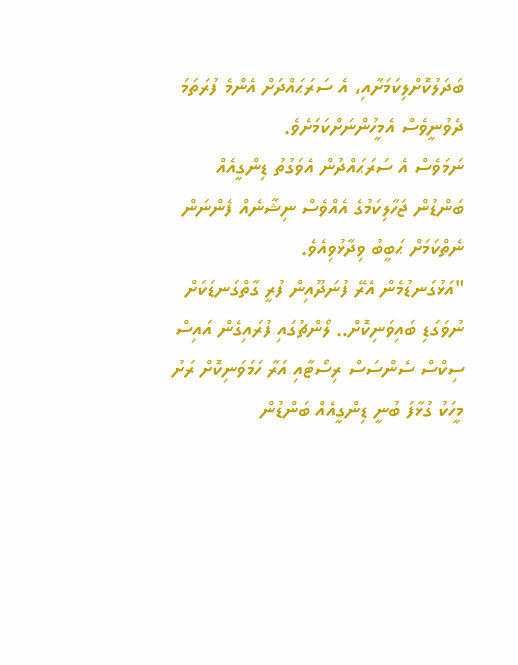ބަދަލުކޮށްލިކަމަށާއި، އެ ސަރަޙައްދަށް އެންމެ ފުރަތަމަ ދެވުނީވެސް އެމީހުންނަށްކަމަށެވެ.
ނަމަވެސް އެ ސަރަޙައްދުން އެވަގުތު ޑިންގީއެއް ބަންޑުން ޖަހާލިކަމުގެ އެއްވެސް ނިޝާނެއް ފެންނަން ނެތްކަމަށް ޙަބީބު ވިދާޅުވިއެވެ.
"އަޅުގަނޑުމެން އެރޭ ފުނަދޫއިން ފުރީ ގާތްގަނޑަކަށް ނުވަގަޑި ބައިވަނިކޮށް.. ލޯންޗުގައި ފުރައިގެން އައިސް ސިކްސް ސެންސަސް ރިސޯޓާއި އަރާ ހަމަވަނިކޮށް ރަށު މީހަކު ގުޅާފަ ބުނީ ޑިންގީއެއް ބަންޑުން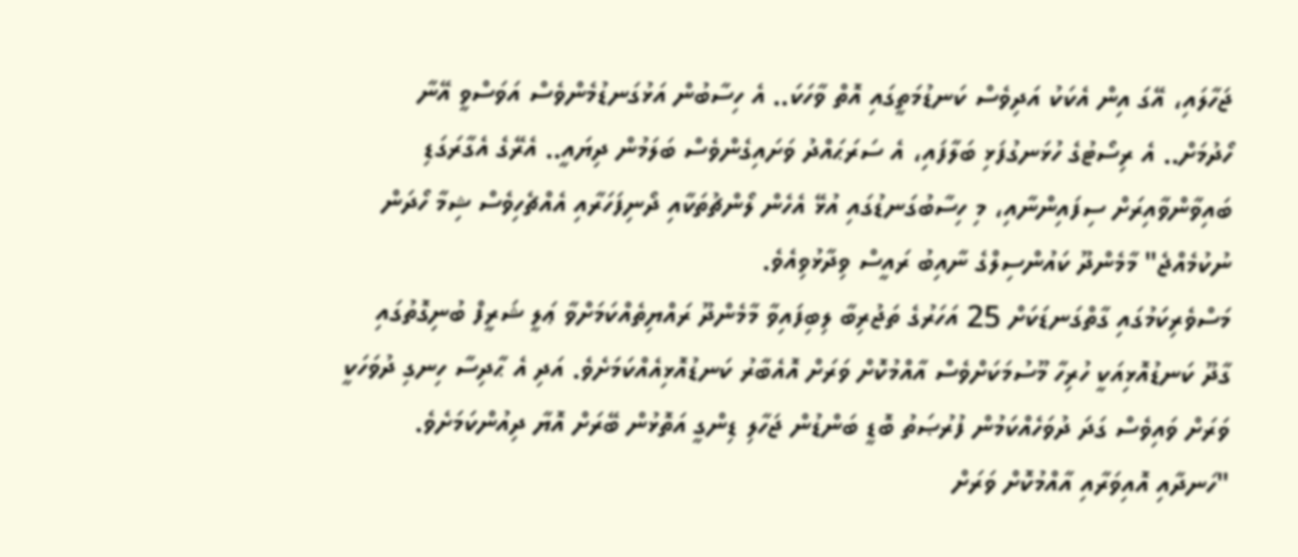ޖަހާލައި، އޭގަ އިން އެކަކު އަދިވެސް ކަނޑުމަތީގައި އޮތް ވާހަކަ.. އެ ހިސާބުން އަޅުގަނޑުމެންވެސް އަވަސްވީ އޭނާ ހޯދުމަށް.. އެ ރިސޯޓުގެ ހުޅަނގުފަޅި ބަލާފައި، އެ ސަރަޙައްދު ވަށައިގެންވެސް ބަލަމުން ދިޔައީ.. އެރޭގެ އެގާރަގަޑި ބައިވާންވާއިރަށް ސިފައިންނާއި، މި ހިސާބުގަނޑުގައި އުޅޭ އެހެން ލޯންޗުތަކާއި ދޯނިފަހަރާއި އެއްޗެހިވެސް ޝިމާ ހޯދަން ނުކުމެއްޖެ" މާމެންދޫ ކައުންސިލްގެ ނާއިބު ރައީސް ވިދާޅުވިއެވެ.
މަސްވެރިކަމުގައި ގާތްގަނޑަކަށް 25 އަހަރުގެ ތަޖުރިބާ ލިބިފައިވާ މާމެންދޫ ރައްޔިތެއްކަމަށްވާ ޢަލީ ޝަރީފް ބުނިގޮތުގައި ގާދޫ ކަނޑުއޮޅިއަކީ ހުރިހާ މޫސުމަކަށްވެސް އާއްމުކޮށް ވަރަށް އޮއެބާރު ކަނޑުއޮޅިއެއްކަމަށެވެ. އަދި އެ ޙާދިސާ ހިނގި ދުވަހަކީ ވަރަށް ވައިވެސް ގަދަ ދުވަހެއްކަމުން ފުރުޞަތު ބޮޑީ ބަންޑުން ޖަހާލި ޑިންގީ އަތޮޅުން ބޭރަށް އޮޔާ ދިއުންކަމަށެވެ.
"ހަނދާއި އޮއިވަރާއި އާއްމުކޮށް ވަރަށް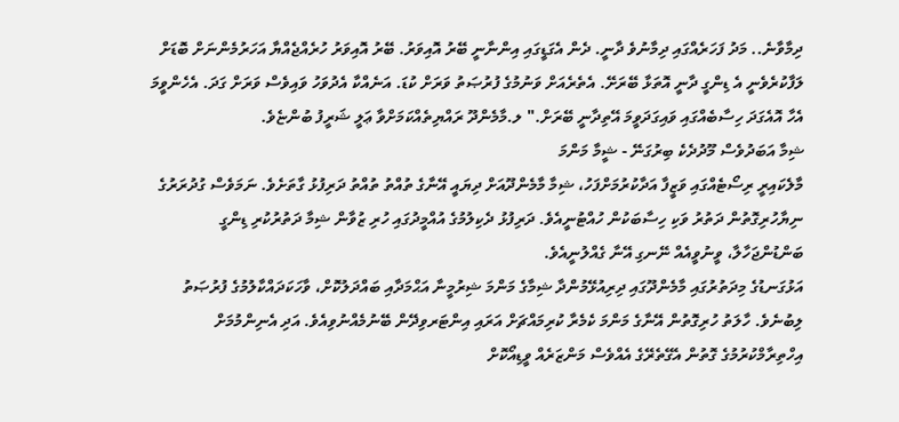ދިމާވާނެ.. މަދު ފަހަރެއްގައި ދިމާނުވެ ދާނީ. ދެން އެގަޑީގައި އިންނާނީ ބޭރު އޮއިވަރު. ބޭރު އޮއިވަރު ހުރެއްޖެއްޔާ އަހަރުމެންނަށް ބޮޑަށް ލަފާކުރެވެނީ އެ ޑިންގީ ދާނީ އޮތަޅާ ބޭރަށޭ. އެތެރެއަށް ވަނުމުގެ ފުރުޞަތު ވަރަށް ކުޑަ. އަނެއްކާ އެދުވަހު ވައިވެސް ވަރަށް ގަދަ. އެހެންވީމަ އެހާ އޮއެގަދަ ހިސާބެއްގައި ވައިގަދަވީމަ އޭތިދާނީ ބޭރަށް." ލ.މާމެންދޫ ރައްޔިތެއްކަމަށްވާ ޢަލީ ޝަރީފު ބުންޏެވެ.
ޝިމާ އަބަދުވެސް މޫދުދެކެ ބިރުގަނޭ - ޝީމާ މަންމަ
މާލެކައިރީ ރިސޯޓެއްގައި ވަޒީފާ އަދާކުރުމަށްފަހު، ޝިމާ މާމެންދޫއަށް ދިޔައީ އޭނާގެ ތުއްތު ތުއްތު ދަރިފުޅު ގާތަށެވެ. ނަމަވެސް ގުދުރަރުގެ ނިޔާހުރިގޮތުން ދަތުރު ވަކި ހިސާބަކުން ހުއްޓުނީއެވެ. ދަރިފުޅު ދެކިލުމުގެ އުއްމީދުގައި ހުރި ޒުވާން ޝިމާ ދަތުރުކުރި ޑިންގީ ބަންޑުންޖަހާލާ، ވީނުވީއެއް ނޭނގި އޭނާ ގެއްލުނީއެވެ.
އަޅުގަނޑުގެ މިދަތުރުގައި މާމެންދޫގައި ދިރިއުޅޭމުންދާ ޝިމާގެ މަންމަ ޝިރުމީނާ އަޙްމަދާއި ބައްދަލުކޮށް، ވާހަކަދައްކާލުމުގެ ފުރުޞަތު ލިބުނެވެ. ހާލަތު ހުރިގޮތުން އޭނާގެ މަންމަ ކެމެރާ ކުރިމައްޗަށް އަރައި އިންޓަރވިދޭން ބޭނުމެއްނުވިއެވެ. އަދި އެނިންމުމަށް އިހްތިރާމްކުރުމުގެ ގޮތުން އެގޭތެރޭގެ އެއްވެސް މަންޒަރެއް ވީޑިއޯކޮށް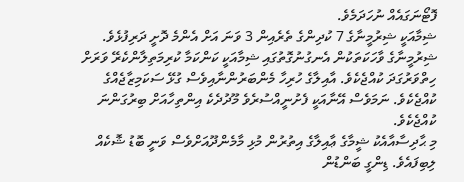ފޮޓޯނަގައެއް ނުހަދަމެވެ.
ޝިމާއަކީ ޝިރުމީނާގެ 7 ކުދިންގެ ތެރެއިން 3 ވަނަ އަށް އެންމެ ދޮށީ ދަރިފުޅެވެ. ޝިރުމީނާގެ ވާހަކަތަކުން އެނގުނުގޮތުގައި ޝިމާއަކީ ކަންކަމާ ކުރިމަތިލާންކެރޭ ވަރަށް ހިތްވަރުގަދަ ކުއްޖެކެވެ. އާއިލާގެ ހުރިހާ މެންބަރުންނާއިވެސް ގުޅޭ ސަކަމިޒާޖެއްގެ ކުއްޖެކެވެ. ނަމަވެސް އޭނާއަކީ ފެށުނީއްސުރެވެ މޫދުދެކެ އިންތިހާއަށް ބިރުގަންނަ ކުއްޖެކެވެ.
މި ޙާދިސާއާއެކު ޝީމާގެ ޢާއިލާގެ އިތުރުން މުޅި މާމެންދޫއަށްވެސް ވަނީ ބޮޑު ޝޮކެއް ލިބިފައެވެ. ޑިންގީ ބަންޑުން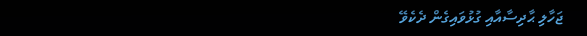ޖަހާލި ޙާދިސާއާއި ގުޅުވައިގެން ދެކެވޭ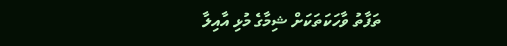ތަފާތު ވާހަކަތަކަށް ޝިމާގެ މުޅި އާއިލާ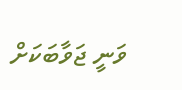ވަނީ ޖަވާބަކަށް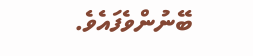ބޭނުންވެފައެވެ.